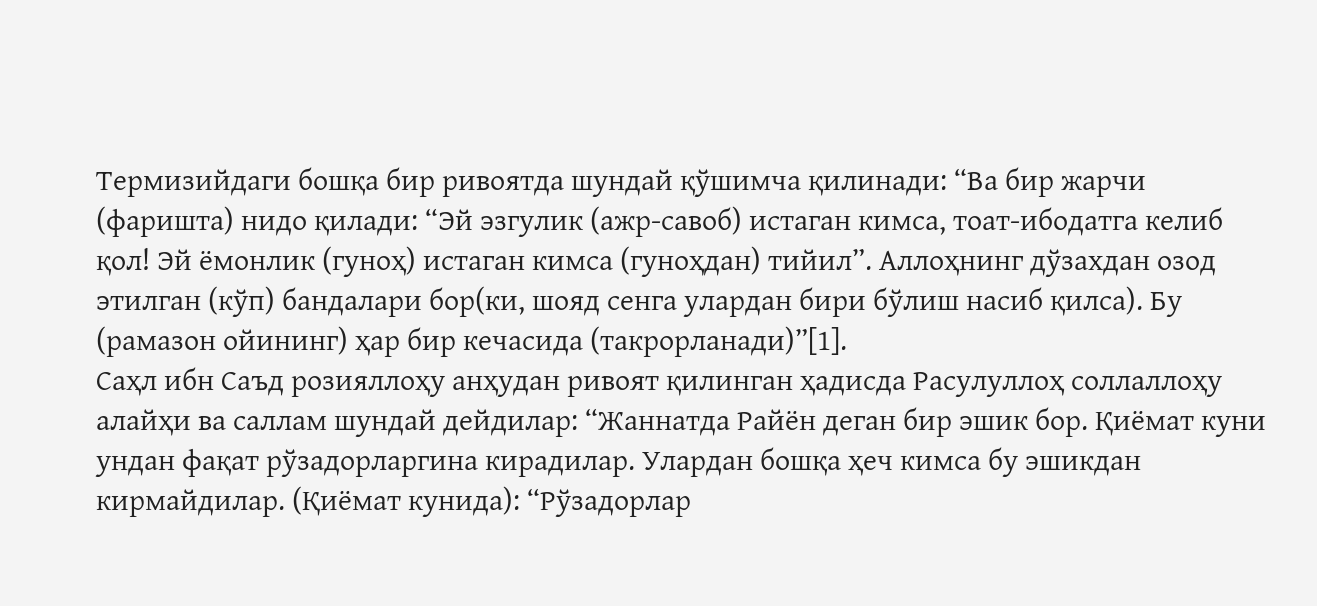Термизийдаги бошқа бир ривоятда шундай қўшимча қилинади: “Ва бир жарчи (фаришта) нидо қилади: “Эй эзгулик (ажр-савоб) истаган кимса, тоат-ибодатга келиб қол! Эй ёмонлик (гуноҳ) истаган кимса (гуноҳдан) тийил”. Аллоҳнинг дўзахдан озод этилган (кўп) бандалари бор(ки, шояд сенга улардан бири бўлиш насиб қилса). Бу (рамазон ойининг) ҳар бир кечасида (такрорланади)”[1].
Саҳл ибн Саъд розияллоҳу анҳудан ривоят қилинган ҳадисда Расулуллоҳ соллаллоҳу алайҳи ва саллам шундай дейдилар: “Жаннатда Райён деган бир эшик бор. Қиёмат куни ундан фақат рўзадорларгина кирадилар. Улардан бошқа ҳеч кимса бу эшикдан кирмайдилар. (Қиёмат кунида): “Рўзадорлар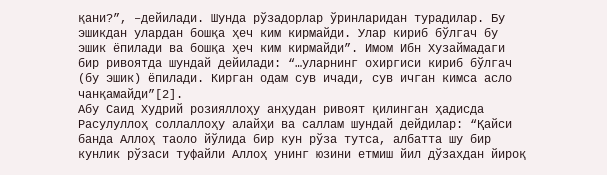қани?”, –дейилади. Шунда рўзадорлар ўринларидан турадилар. Бу эшикдан улардан бошқа ҳеч ким кирмайди. Улар кириб бўлгач бу эшик ёпилади ва бошқа ҳеч ким кирмайди”. Имом Ибн Хузаймадаги бир ривоятда шундай дейилади: “…уларнинг охиргиси кириб бўлгач (бу эшик) ёпилади. Кирган одам сув ичади, сув ичган кимса асло чанқамайди”[2].
Абу Саид Худрий розияллоҳу анҳудан ривоят қилинган ҳадисда Расулуллоҳ соллаллоҳу алайҳи ва саллам шундай дейдилар: “Қайси банда Аллоҳ таоло йўлида бир кун рўза тутса, албатта шу бир кунлик рўзаси туфайли Аллоҳ унинг юзини етмиш йил дўзахдан йироқ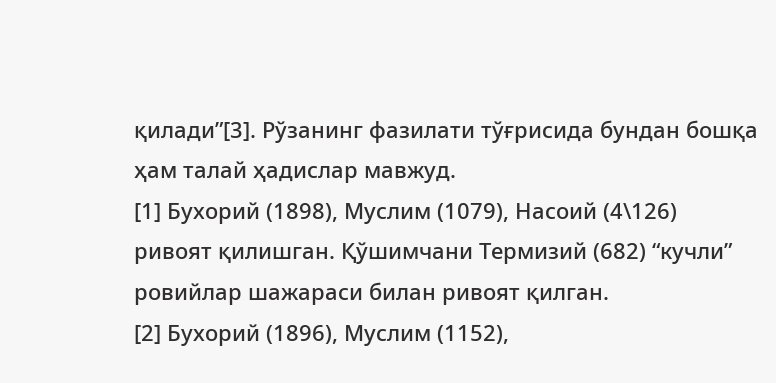қилади”[3]. Рўзанинг фазилати тўғрисида бундан бошқа ҳам талай ҳадислар мавжуд.
[1] Бухорий (1898), Муслим (1079), Насоий (4\126) ривоят қилишган. Қўшимчани Термизий (682) “кучли” ровийлар шажараси билан ривоят қилган.
[2] Бухорий (1896), Муслим (1152),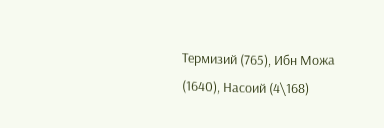Термизий (765), Ибн Можа (1640), Насоий (4\168)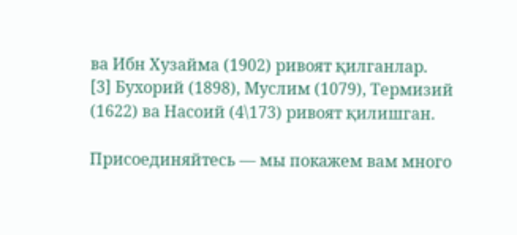ва Ибн Хузайма (1902) ривоят қилганлар.
[3] Бухорий (1898), Муслим (1079), Термизий (1622) ва Насоий (4\173) ривоят қилишган.

Присоединяйтесь — мы покажем вам много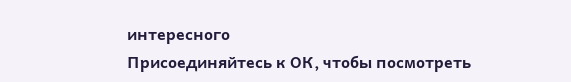интересного
Присоединяйтесь к ОК, чтобы посмотреть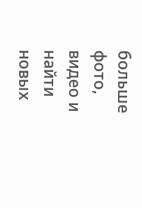больше фото, видео и найти новых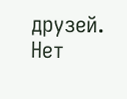друзей.
Нет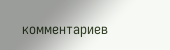комментариев